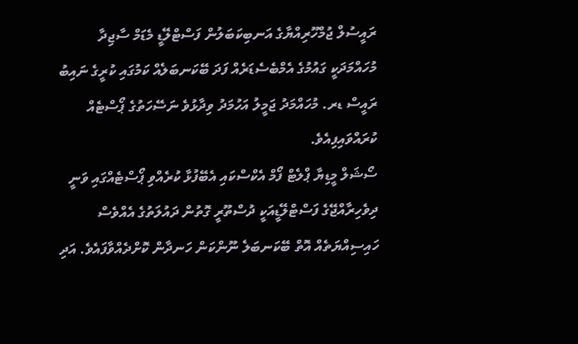ރައީސުލް ޖުމްހޫރިއްޔާގެ އަނބިކަބަލުން ފަސްޓްލޭޑީ މެޑަމް ސާޖިދާ މުހައްމަދަކީ ގައުމުގެ އެމްބެސެޑަރެއް ފަދަ ބޭކަނބަލެއް ކަމުގައި ކުރީގެ ނައިބު ރައީސް ޑރ. މުހައްމަދު ޖަމީލު އަހުމަދު ވިދާޅުވެ ނަސޭހަތުގެ ޕޯސްޓެއް ކުރައްވައިފިއެވެ.
ސޯޝަލް މީޑިޔާ ޕްލެޓް ފޯމް އެކްސްކައި އެބޭފުޅާ ކުރެއްވި ޕޯސްޓެއްގައި ވަނީ ދިވެހިރާއްޖޭގެ ފަސްޓްލޭޑީއަކީ ދުސްތޫރީ ގޮތުން ދައުލަތުގެ އެއްވެސް ހައިސިއްޔަތެއް އޮތް ބޭކަނބަލެ ނޫންކަން ހަނދާން ކޮށްދެއްވާފައެވެ. އަދި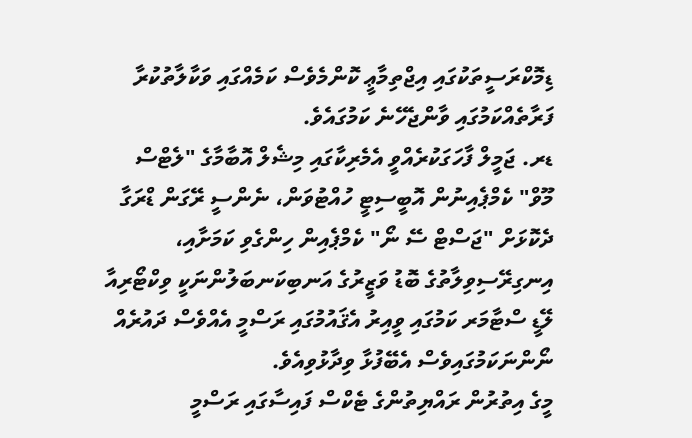ޑިމޮކްރަސީތަކުގައި އިޖްތިމާޢީ ކޮންމެވެސް ކަމެއްގައި ވަކާލާތުކުރާ ފަރާތެއްކަމުގައި ވާންޖެހޭނެ ކަމުގައެވެ.
ޑރ. ޖަމީލް ފާހަގަކުރެއްވީ އެމެރިކާގައި މިޝެލް އޮބާމާގެ "ލެޓްސް މޫވް" ކެމްޕެއިނުން އޮބީސިޓީ ހުއްޓުވަން، ނެންސީ ރޭގަން ޑްރަގާ ދެކޮޅަށް "ޖަސްޓް ސޭ ނޯ" ކެމްޕެއިން ހިންގެވި ކަމަށާއި، އިނގިރޭސިވިލާތުގެ ބޮޑު ވަޒީރުގެ އަނބިކަނބަލުންނަކީ ވިކްޓޯރިއާ ލޭޑީ ސްޓާމަރ ކަމުގައި ވީއިރު އެޤައުމުގައި ރަސްމީ އެއްވެސް ދައުރެއް ނޯންނަކަމުގައިވެސް އެބޭފުޅާ ވިދާޅުވިއެވެ.
މީގެ އިތުރުން ރައްޔިތުންގެ ޓެކްސް ފައިސާގައި ރަސްމީ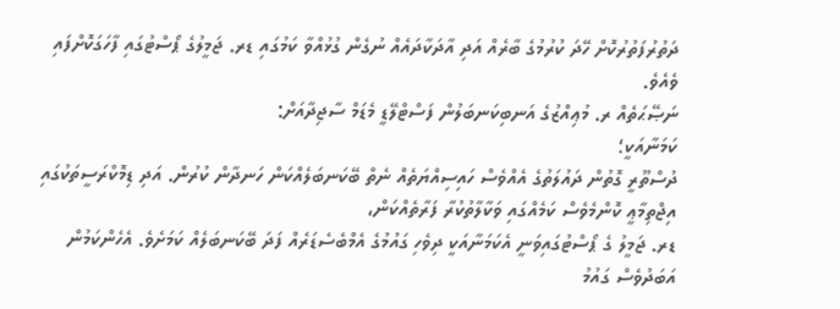ދަތުރުފަތުރުކޮށް ހޭދަ ކުރުމުގެ ބާރެއް އަދި އާދަކާދައެއް ނުގެން ގުޅުއްވާ ކަމުގައި ޑރ. ޖަމީލުގެ ޕޯސްޓުގައި ފާހަގަކޮށްފައި ވެއެވެ.
ނަޞޭޙަތެއް ރ. މުޢިއްޒުގެ އަނބިކަނބަލުން ފަސްޓްލޭޑީ މެޑަމް ސާޖިދާއަށް:
ކަމަނާއަކީ؛
ދުސްތޫރީ ގޮތުން ދައުލަތުގެ އެއްވެސް ހައިސިއްޔަތެއް ނެތް ބޭކަނބަލެއްކަން ހަނދާން ކުރުން. އަދި ޑިމޮކްރަސީތަކުގައި އިޖްތިމާޢީ ކޮންމެވެސް ކަމެއްގައި ވަކާލާތުކުރާ ފަރާތެއްކަން،
ޑރ. ޖަމީލު ގެ ޕޯސްޓުގައިވަނީ އެކަމަނާއަކީ ދިވެހި ގައުމުގެ އެމްބެސެޑަރެއް ފަދަ ބޭކަނބަލެއް ކަމަށެވެ. އެހެންކަމުން އަބަދުވެސް ގައުމު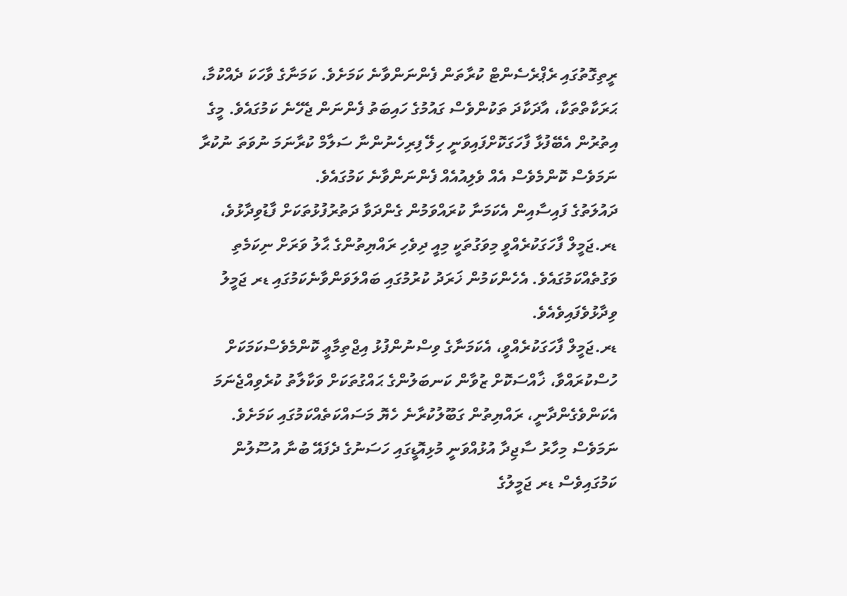ރީތިގޮތުގައި ރެޕްރެސެންޓް ކުރާތަން ފެންނަންވާނެ ކަމަށެވެ. ކަމަނާގެ ވާހަކަ ދެއްކުމާ، ޙަރަކާތްތަކާ، އާދަކާދަ ތަކުންވެސް ގައުމުގެ ހައިބަތު ފެންނަން ޖެހޭނެ ކަމުގައެވެ. މީގެ އިތުރުން އެބޭފުޅާ ފާހަގަކޮށްފައިވަނީ ހިލޭ ފިރިހެނުންނާ ސަލާމް ކުރާނަމަ ނުވަތަ ނުކުރާ ނަމަވެސް ކޮންމެވެސް އެއް ވެލިއުއެއް ފެންނަންވާނެ ކަމުގައެވެ.
ދައުލަތުގެ ފައިސާއިން އެކަމަނާ ކުރައްވަމުން ގެންދަވާ ދަތުރުފުޅުތަކަށް ފާޑުވިދާޅުވެ، ޑރ.ޖަމީލް ފާހަގަކުރެއްވީ މިވަގުތަކީ މިއީ ދިވެހި ރައްޔިތުންގެ ޙާލު ވަރަށް ނިކަމެތި ވަގުތެއްކަމުގައެވެ. އެހެންކަމުން ޚަރަދު ކުރުމުގައި ބައްލަވަންވާނެކަމުގައި ޑރ ޖަމީލު ވިދާޅުވެފައިވެއެވެ.
ޑރ.ޖަމީލް ފާހަގަކުރެއްވީ، އެކަމަނާގެ ވިސްނުންފުޅު އިޖްތިމާޢީ ކޮންމެވެސްކަމަކަށް ހުސްކުރައްވާ، ޚާއްސަކޮށް ޒުވާން ކަނބަލުންގެ ޙައްގުތަކަށް ވަކާލާތު ކުރެވިއްޖެނަމަ އެކަންވެގެންދާނީ، ރައްޔިތުން ގަބޫލުކުރާނެ ހެޔޮ މަސައްކަތެއްކަމުގައި ކަމަށެވެ. ނަމަވެސް މިހާރު ސާޖިދާ އުޅުއްވަނީ މުޅިއޮޑީގައި ހަސަނުގެ ދެފައޭ ބުނާ އުސޫލުން ކަމުގައިވެސް ޑރ ޖަމީލުގެ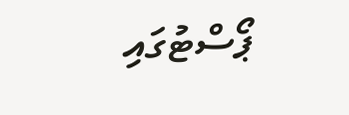ޕޯސްޓުގައި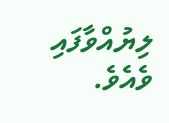ލިޔުއްވާފައި ވެއެވެ.